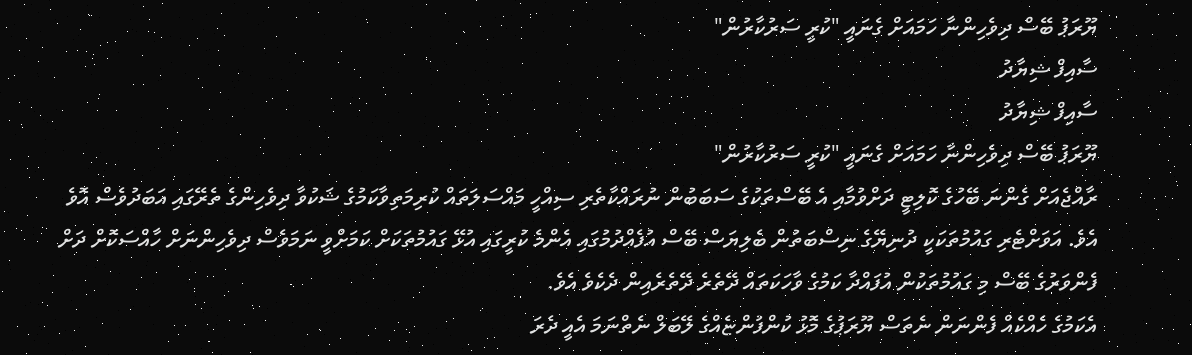ޔޫރަޕު ބޭސް ދިވެހިންނާ ހަމައަށް ގެނައީ "ކުރީ ސަރުކާރުން"
ސާއިފް ޝިޔާދު
ސާއިފް ޝިޔާދު
ޔޫރަޕު ބޭސް ދިވެހިންނާ ހަމައަށް ގެނައީ "ކުރީ ސަރުކާރުން"
ރާއްޖެއަށް ގެންނަ ބޭހުގެ ކޮލިޓީ ދަށްވުމާއި އެ ބޭސްތަކުގެ ސަބަބުން ނުރައްކާތެރި ސިއްހީ މައްސަލަތައް ކުރިމަތިވާކަމުގެ ޝަކުވާ ދިވެހިންގެ ތެރޭގައި އަބަދުވެސް އޮވެ އެވެ. އަވަށްޓެރި ގައުމުތަކަކީ ދުނިޔޭގެ ނިސްބަތުން ބެލިޔަސް ބޭސް އުފެއްދުމުގައި އެންމެ ކުރީގައި އުޅޭ ގައުމުތަކަށް ކަމަށްވީ ނަމަވެސް ދިވެހިންނަށް ހާއްސަކޮށް ދަށް ފެންވަރުގެ ބޭސް މި ގައުމުތަކުން އުފައްދާ ކަމުގެ ވާހަކަތައް ދޭތެރެ ދޭތެރެއިން ދެކެވެ އެވެ.
އެކަމުގެ ހެއްކެއް ފެންނަން ނެތަސް ޔޫރަޕުގެ މޮޅު ކުންފުންޏެއްގެ ލޭބަލް ނެތްނަމަ އެއީ ދެރަ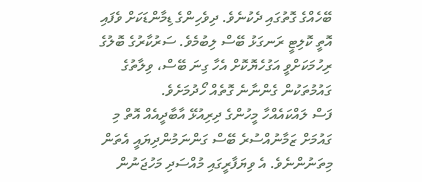ބޭހެއްގެ ގޮތުގައި ދެކުނެވެ. ދިވެހިންގެ ޑިމާންޑަކަށް ވެފައި އޮތީ ކޮލިޓީ ރަނގަޅު ބޭސް ލިބުމެވެ. ސަރުކާރުގެ ބޮލުގެ ރިހުމަކަށްވީ އަގުހެޔޮކޮށް އެހާ ގިނަ ބޭސް، ވިލާތުގެ ގައުމުތަކުން ގެންނާނެ ގޮތެއް ހޯދުމަށެވެ.
ފަސް ލައްކައެއްހާ މީހުންގެ ދިރިއުޅޭ އާބާދީއެއް އޮތް މި ގައުމަށް ޒަމާނުއްސުރެ ބޭސް ގަންނަމުންދިޔައީ އެތަން މިތަނުންނެވެ. އެ ވިޔަފާރީގައި މުއްސަދި މަހުޖަނުން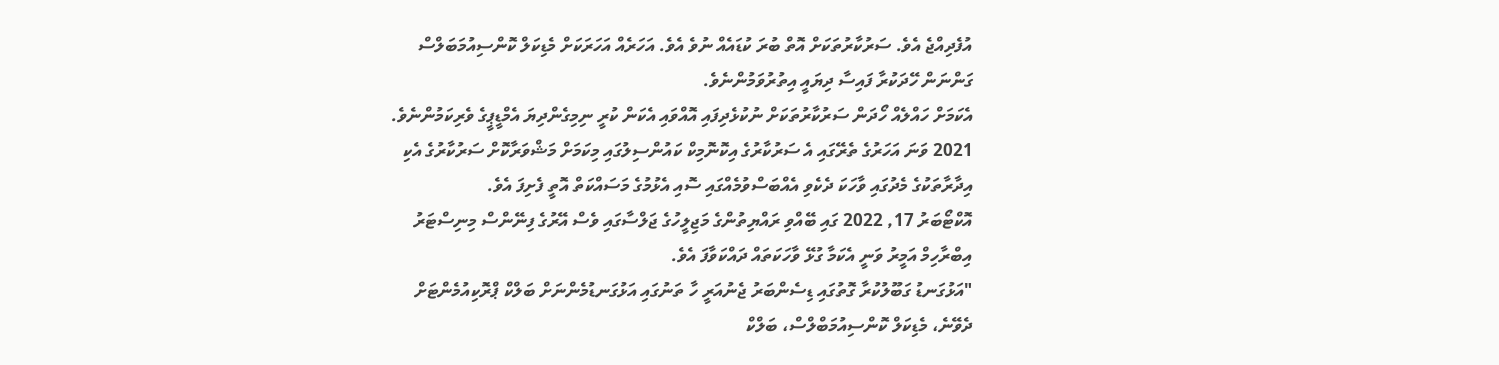އުފެދިއްޖެ އެވެ. ސަރުކާރުތަކަށް އޮތް ބުރަ ކުޑައެއް ނުވެ އެވެ. އަހަރެއް އަހަރަކަށް މެޑިކަލް ކޮންސިއުމަބަލްސް ގަންނަން ހޭދަކުރާ ފައިސާ ދިޔައީ އިތުރުވަމުންނެވެ.
އެކަމަށް ހައްލެއް ހޯދަން ސަރުކާރުތަކަށް ނުކުޅެދިފައި އޮއްވައި އެކަން ކުރީ ނިމިގެންދިޔަ އެމްޑީޕީގެ ވެރިކަމުންނެވެ. 2021 ވަނަ އަހަރުގެ ތެރޭގައި އެ ސަރުކާރުގެ އިކޮނޮމިކް ކައުންސިލުގައި މިކަމަށް މަޝްވަރާކޮށް ސަރުކާރުގެ އެކި އިދާރާތަކުގެ މެދުގައި ވާހަކަ ދެކެވި އެއްބަސްވުމެއްގައި ސޮއި އެޅުމުގެ މަސައްކަތް އޮތީ ފެށިފަ އެވެ.
އޮކްޓޯބަރު 17, 2022 ގައި ބޭއްވި ރައްޔިތުންގެ މަޖިލީހުގެ ޖަލްސާގައި ވެސް އޭރުގެ ފިނޭންސް މިނިސްޓަރު އިބްރާހިމް އަމީރު ވަނީ އެކަމާ ގުޅޭ ވާހަކަތައް ދައްކަވާފަ އެވެ.
"އަޅުގަނޑު ގަބޫލުކުރާ ގޮތުގައި ޑިސެންބަރު ޖެނުއަރީ ހާ ތަނުގައި އަޅުގަނޑުމެންނަށް ބަލްކް ޕްރޮކިއުމެންޓަށް ދެވޭނެ، މެޑިކަލް ކޮންސިއުމަބްލްސް، ބަލްކް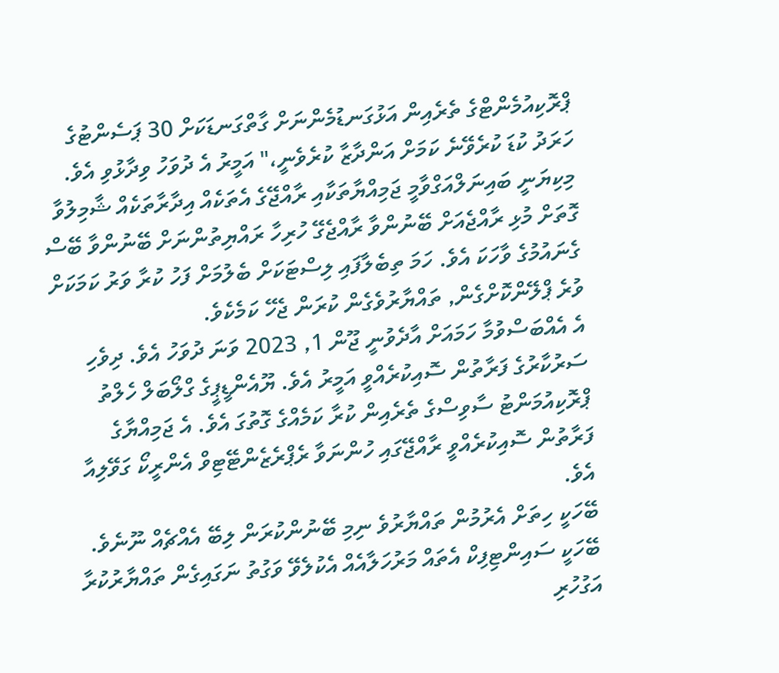ޕްރޮކިއުމެންޓްގެ ތެރެއިން އަޅުގަނޑުމެންނަށް ގާތްގަނޑަކަށް 30 ޕަސެންޓުގެ ހަރަދު ކުޑަ ކުރެވޭނެ ކަމަށް އަންދާޒާ ކުރެވެނީ،" އަމީރު އެ ދުވަހު ވިދާޅުވި އެވެ.
މިކިޔަނީ ބައިނަލްއަގްވާމީ ޖަމިއްޔާތަކާއި ރާއްޖޭގެ އެތަކެއް އިދާރާތަކެއް ޝާމިލުވާ ގޮތަށް މުޅި ރާއްޖެއަށް ބޭނުންވާ ރާއްޖެގޭ ހުރިހާ ރައްޔިތުންނަށް ބޭނުންވާ ބޭސް ގެނައުމުގެ ވާހަކަ އެވެ. ހަމަ ތިބެލާފައި ލިސްޓަކަށް ބެލުމަށް ފަހު ކުރާ ވަރު ކަމަކަށް ވުރެ ޕްލޭންކޮށްގެން, ތައްޔާރުވެގެން ކުރަން ޖެހޭ ކަމެކެވެ.
އެ އެއްބަސްވުމާ ހަމައަށް އާދެވުނީ ޖޫން 1, 2023 ވަނަ ދުވަހު އެވެ. ދިވެހި ސަރުކާރުގެ ފަރާތުން ސޮއިކުރެއްވީ އަމީރު އެވެ. ޔޫއެންޑީޕީގެ ގްލޯބަލް ހެލްތު ޕްރޮކިއުމަންޓު ސާވިސްގެ ތެރެއިން ކުރާ ކަމެއްގެ ގޮތުގަ އެވެ. އެ ޖަމިއްޔާގެ ފަރާތުން ސޮއިކުރެއްވީ ރާއްޖޭގައި ހުންނަވާ ރެޕްރެޒެންޓޭޓިވް އެންރީކޯ ގަވޭލިއާ އެވެ.
ބޭހަކީ ހިތަށް އެރުމުން ތައްޔާރުވެ ނިމި ބޭނުންކުރަން ލިބޭ އެއްޗެއް ނޫނެވެ. ބޭހަކީ ސައިންޓިފިކް އެތައް މަރުހަލާއެއް އެކުލެވޭ ވަގުތު ނަގައިގެން ތައްޔާރުކުރާ އަގުހުރި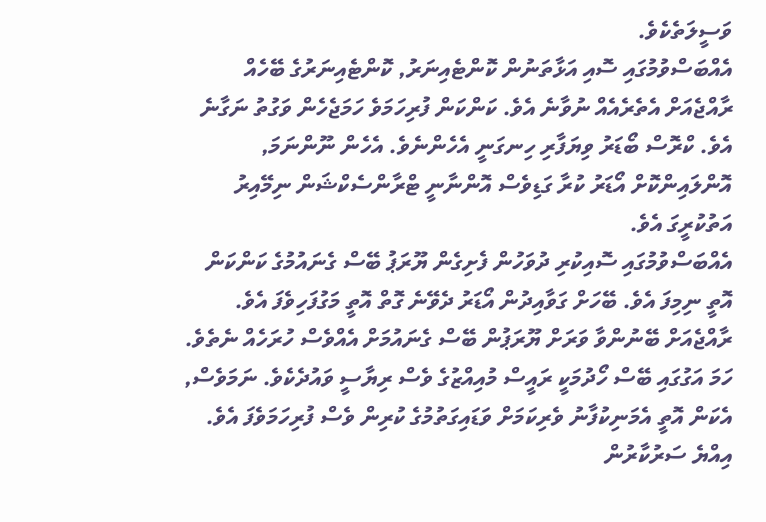ވަސީލަތެކެވެ.
އެއްބަސްވުމުގައި ސޮއި އަޅާތަނުން ކޮންޓެއިނަރު, ކޮންޓެއިނަރުގެ ބޭހެއް ރާއްޖެއަށް އެތެރެއެއް ނުވާނެ އެވެ. ކަންކަން ފުރިހަމަވެ ހަމަޖެހެން ވަގުތު ނަގާނެ އެވެ. ކްރޮސް ބޯޑަރު ވިޔަފާރި ހިނގަނީ އެހެންނެވެ. އެހެން ނޫންނަމަ, އޮންލައިންކޮށް އޯޑަރު ކުރާ ގަޑިވެސް އޮންނާނީ ޓްރާންސެކްޝަން ނިމޭއިރު އަތުކުރީގަ އެވެ.
އެއްބަސްވުމުގައި ސޮއިކުރި ދުވަހުން ފެށިގެން ޔޫރަޕު ބޭސް ގެނައުމުގެ ކަންކަން އޮތީ ނިމިފަ އެވެ. ބޭހަށް ގަވާއިދުން އޯޑަރު ދެވޭނެ ގޮތް އޮތީ މަގުފަހިވެފަ އެވެ. ރާއްޖެއަށް ބޭނުންވާ ވަރަށް ޔޫރަޕުން ބޭސް ގެނައުމަށް އެއްވެސް ހުރަހެއް ނެތެވެ.
ހަމަ އަގުގައި ބޭސް ހޯދުމަކީ ރައީސް މުއިއްޒުގެ ވެސް ރިޔާސީ ވައުދެކެވެ. ނަމަވެސް, އެކަން އޮތީ އެމަނިކުފާނު ވެރިކަމަށް ވަޑައިގަތުމުގެ ކުރިން ވެސް ފުރިހަމަވެފަ އެވެ.
އިއްޔެ ސަރުކާރުން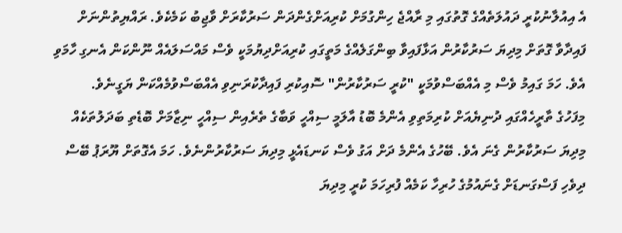އެ އިއުލާނުކުރީ ދައުލަތެއްގެ ގޮތުގައި މި ރާއްޖެ ހިންގުމަށް ކުރިއަށްގެންދަން ސަރުކާރަށް ވާޖިބު ކަމެކެވެ. ރައްޔިތުންނަށް ފައިދާވާ ގޮތަށް މިދިޔަ ސަރުކާރުން އަޅާފައިވާ ބިންގަލެއްގެ މަތީގައި ކުރިއަށްދިޔުމަކީ ވެސް މައްސަލައެއް ނޫންކަން އެނގި ހާމަވި އެވެ. ހަމަ ގައިމު ވެސް މި އެއްބަސްވުމަކީ "ކުރީ ސަރުކާރުން" ސޮއިކުރި ފައިދާކުރަނިވި އެއްބަސްވުމެއްކަން ޔަގީނެވެ.
މިފަހުގެ ތާރީހެއްގައި ދުނިޔެއަށް ކުރިމަތިވި އެންމެ ބޮޑު އާލަމީ ސިއްހީ ވަބާގެ ތެރެއިން ސިއްހީ ނިޒާމަށް ބޮޑެތި ބަދަލުތަކެއް މިދިޔަ ސަރުކާރުން ގެނަ އެވެ. ބޭހުގެ އެންމެ ދަށް އަގު ވެސް ކަނޑައެޅީ މިދިޔަ ސަރުކާރުންނެވެ. ހަމަ އެގޮތަށް ޔޫރަޕު ބޭސް ދިވެހި ފަސްގަނޑަށް ގެނައުމުގެ ހުރިހާ ކަމެއް ފުރިހަމަ ކުރީ މިދިޔަ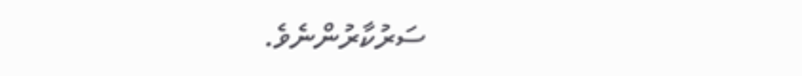ސަރުކާރުންނެވެ.